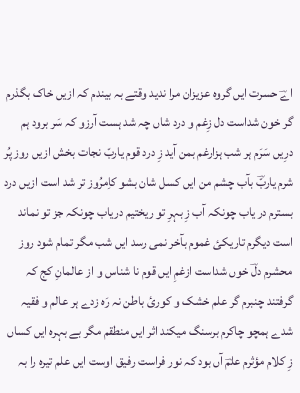اےؔ حسرت ایں گروہ عزیزان مرا ندید وقتے بہ بیندم کہ ازیں خاک بگذرم گر خون شداست دل زِغم و درد شاں چہ شد ہست آرزو کہ سَر برود ہم درِیں سَرَم ہر شب ہزارغم بمن آید زِ درد قوم یاربّ نجات بخش ازیں روز پُر شرم یاربّؔ بآب چشم من ایں کسل شان بشو کاِمرُوز تر شد است ازیں درد بسترم در یاب چونکہ آب زِ بہرِ تو ریختیم دریاب چونکہ جز تو نماند است دیگرم تاریکئ غموم بآخر نمی رسد ایں شب مگر تمام شود روز محشرم دلؔ خوں شداست ازغمِ ایں قوم نا شناس و از عالمانِ کج کہ گرفتند چنبرم گر علم خشک و کورئ باطن نہ رَہ زدے ہر عالم و فقیہ شدے ہمچو چاکرم برسنگ میکند اثر ایں منطقم مگر بے بہرہ ایں کساں زِ کلام مؤثرم علمؔ آں بود کہ نور فراست رفیق اوست ایں علم تیرہ را بہ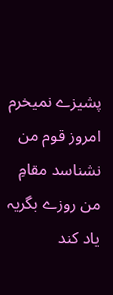پشیزے نمیخرم امروز قوم من نشناسد مقامِ من روزے بگریہ یاد کند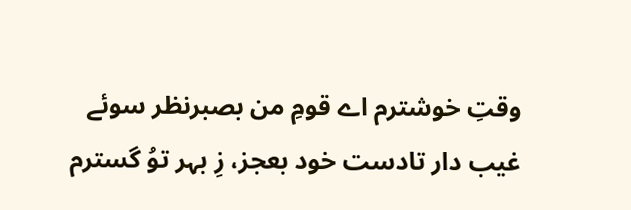وقتِ خوشترم اے قومِ من بصبرنظر سوئے غیب دار تادست خود بعجز، زِ بہر توُ گسترم